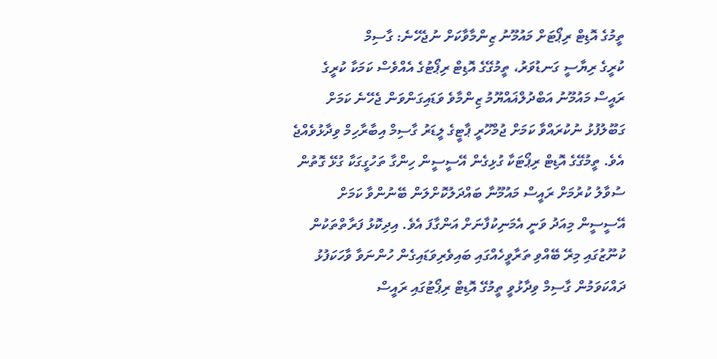ތީމުގެ އޮޑިޓް ރިޕޯޓަށް މައުމޫނު ޒިންމާވާކަށް ނުޖެހޭނެ: ގާސިމް
ކުރީގެ ރިޔާސީ ގަނޑުވަރު، ތީމުގޭގެ އޮޑިޓް ރިޕޯޓުގެ އެއްވެސް ކަމަކާ ކުރީގެ ރައީސް މައުމޫނު އަބްދުލްޣައްޔޫމު ޒިންމާވެ ވަޑައިގަންވަން ޖެހޭނެ ކަމަށް ގަބޫލުފުޅު ނުކުރައްވާ ކަމަށް ޖުމްހޫރީ ޕާޓީގެ ލީޑަރު ގާސިމް އިބާރާހިމް ވިދާޅުވެއްޖެ އެވެ. ތީމުގޭގެ އޮޑިޓް ރިޕޯޓަކާ ގުޅިގެން އޭސީސީން ހިންގާ ތަހުގީގަކާ ގުޅޭ ގޮތުން ސުވާލު ކުރުމަށް ރައީސް މައުމޫނާ ބައްދަލުކޮށްލަން ބޭނުންވާ ކަމަށް އޭސީސީން މިއަދު ވަނީ އެމަނިކުފާނަށް އަންގާފަ އެވެ. އިދިކޮޅު ފަރާތްތަކުން ކުނޫޒުގައި މިރޭ ބޭއްވި ތަރާވީހެއްގައި ބައިވެރިވަޑައިގެން ހުންނަވާ ވާހަކަފުޅު ދައްކަވަމުން ގާސިމް ވިދާޅުވީ ތީމުގޭ އޮޑިޓް ރިޕޯޓުގައި ރައީސް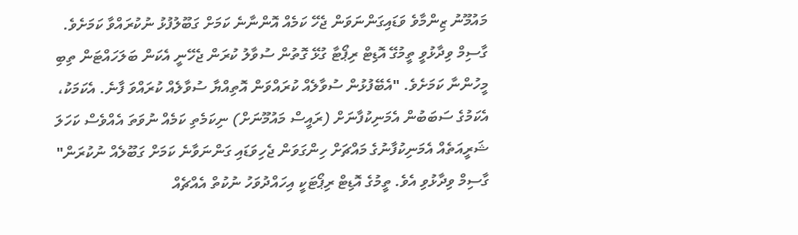މައުމޫނު ޒިންމާވެ ވަޑައިގަންނަވަން ޖެހޭ ކަމެއް އޮންނާނެ ކަމަށް ގަބޫލުފުޅު ނުކުރައްވާ ކަމަށެވެ. ގާސިމް ވިދާޅުވީ ތީމުގޭ އޮޑިޓް ރިޕޯޓާ ގުޅޭ ގޮތުން ސުވާލު ކުރަން ޖެހޭނީ އެކަން ބަލަހައްޓަން ތިބި މީހުންނާ ކަމަށެވެ. "އެބޭފުޅުން ސުވާލެއް ކުރައްވަން އޮތިއްޔާ ސުވާލެއް ކުރައްވަ ފާނެ. އެކަމަކު، އެކަމުގެ ސަބަބުން އެމަނިކުފާނަށް (ރައީސް މައުމޫނަށް) ނިކަމެތި ކަމެއް ނުވަތަ އެއްވެސް ކަހަލަ ޝަރީއަތެއް އެމަނިކުފާނުގެ މައްޗަށް ހިންގަވަން ޖެހިވަޑައި ގަންނަވާނެ ކަމަށް ގަބޫލެއް ނުކުރަން" ގާސިމް ވިދާޅުވި އެވެ. ތީމުގެ އޮޑިޓް ރިޕޯޓަކީ އިހައްދުވަހު ނުކުތް އެއްޗެއް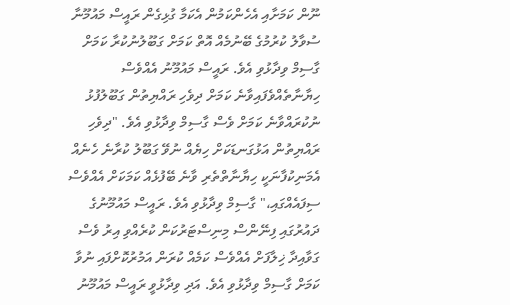ނޫން ކަމަށާއި އެހެންކަމުން އެކަމާ ގުޅިގެން ރައީސް މައުމޫނާ ސުވާލު ކުރުމުގެ ބޭނުމެއް އޮތް ކަމަށް ގަބޫލުނުކުރާ ކަމަށް ގާސިމް ވިދާޅުވި އެވެ. ރައީސް މައުމޫނު އެއްވެސް ހިޔާނާތެއްވެފައިވާނެ ކަމަށް ދިވެހި ރައްޔިތުން ގަބޫލުފުޅު ނުކުރައްވާނެ ކަމަށް ވެސް ގާސިމް ވިދާޅުވި އެވެ. "ދިވެހި ރައްޔިތުން އަޅުގަނޑަކަށް ހިޔެއް ނުވޭ ގަބޫލު ކުރާނެ ހެނެއް އެމަނިކުފާނަކީ ހިޔާނާތްތެރި ވާނެ ބޭފުޅެއް ކަމަކަށް އެއްވެސް ސިފައެއްގައި،" ގާސިމް ވިދާޅުވި އެވެ. ރައީސް މައުމޫނުގެ ދައުރުގައި ފިނޭންސް މިނިސްޓަރުކަން ކުރެއްވި އިރު ވެސް ގަވާއިދާ ޚިލާފަށް އެއްވެސް ކަމެއް ކުރަން އަމުރުކޮށްފައި ނުވާ ކަމަށް ގާސިމް ވިދާޅުވި އެވެ. އަދި ވިދާޅުވީ ރައީސް މައުމޫނު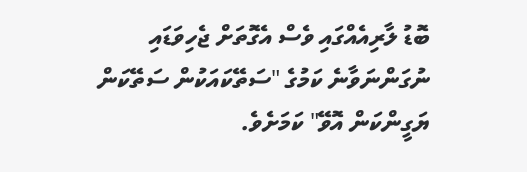ބޮޑު ލާރިއެއްގައި ވެސް އެގޮތަށް ޖެހިވަޑައި ނުގަންނަވާނެ ކަމުގެ "ސަތޭކައަކުން ސަތޭކަން ޔަގީންކަން އޮވޭ" ކަމަށެވެ.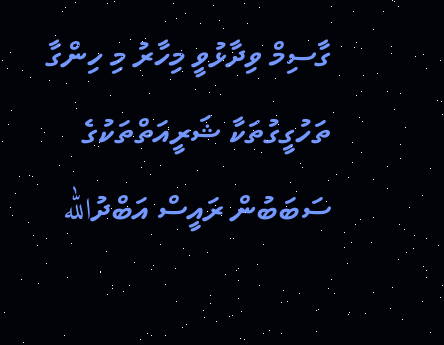ގާސިމް ވިދާޅުވީ މިހާރު މި ހިންގާ ތަހުގީގުތަކާ ޝަރީއަތްތަކުގެ ސަބަބުން ރައީސް އަބްދުالله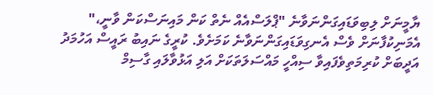ޔާމީނަށް ލިބިވަޑައިގަންނަވާނެ "ޕްލަސްއެއް ނެތް ކަން މައިނަސްކަން ވާނީ،" އެމަނިކުފާނަށް ވެސް އެނގިވަޑައިގަންނަވާނެ ކަމަށެވެ. ކުރީގެ ނައިބު ރައީސް އަހުމަދު އަދީބަށް ކުރިމަތިވެފައިވާ ސިއްހީ މައްސަލަތަކަށް އަލި އަޅުވާލައި ގާސިމް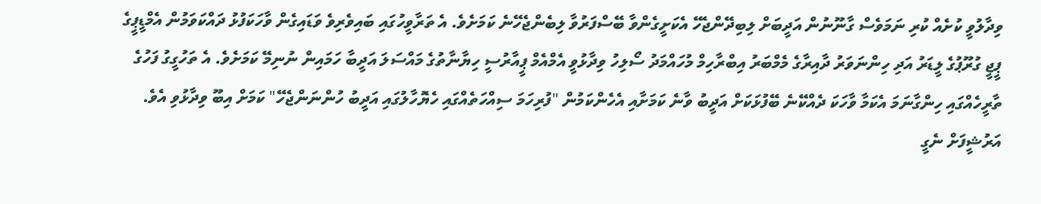ވިދާލުވީ ކުށެއް ކުރި ނަމަވެސް ގާނޫނުން އަދީބަށް ލިބިދޭންޖެހޭ އެކަށީގެންވާ ބޭސްފަރުވާ ލިބެންޖެހޭނެ ކަމަށެވެ. އެ ތަރާވީހުގައި ބައިވެރިވެ ވަޑައިގެން ވާހަކަފުޅު ދައްކަވަމުން އެމްޑީޕީގެ ޕީޖީ ގުރޫޕުގެ ލީޑަރު އަދި ހިންނަވަރު ދާއިރާގެ މެމްބަރު އިބްރާހިމް މުހައްމަދު ސޯލިހު ވިދާޅުވީ އެމްއެމް ޕީއާރުސީ ހިޔާނާތުގެ މައްސަލަ އަދީބާ ހަމައިން ނުނިމޭ ކަމަށެވެ. އެ ތަހުގީގު ފަހުގެ ތާރީހެއްގައި ހިންގާނަމަ އެކަމާ ވާހަކަ ދެއްކޭނެ ބޭފުޅަކަށް އަދީބު ވާނެ ކަމަށާއި އެހެންކަމުން "ފުރިހަމަ ސިއްހަތެއްގައި ހެޔޮހާލުގައި އަދީބު ހުންނަންޖެހޭ" ކަމަށް އިބޫ ވިދާޅުވި އެވެ.
އަރުޝީފަށް ނެގީ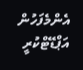އެންމެފަހުން އަޕްޑޭޓްކުރީ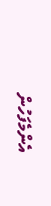އެންމެފަހުން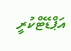އަޕްޑޭޓްކުރީ